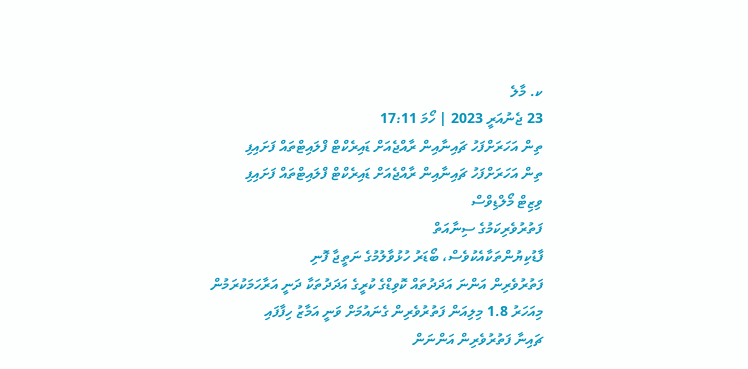ކ. މާލެ
23 ޖެނުއަރީ 2023 | ހޯމަ 17:11
ތިން އަހަރަށްފަހު ޗައިނާއިން ރާއްޖެއަށް ޑައިރެކްޓް ފްލައިޓްތައް ފަށައިފި
ތިން އަހަރަށްފަހު ޗައިނާއިން ރާއްޖެއަށް ޑައިރެކްޓް ފްލައިޓްތައް ފަށައިފި
ވިޒިޓް މޯލްޑިވްސް
ފަތުރުވެރިކަމުގެ ސިނާއަތް
ފާޑުކިޔުންތަކާއެކުވެސް، ބޯޑަރު ހުޅުވާލުމުގެ ނަތީޖާ ފޮނި
ފަތުރުވެރިން އަންނަ އަދަދުތައް ކޮވިޑްގެ ކުރީގެ އަދަދުތަކާ ދަނީ އަރާހަމަކުރަމުން
މިއަހަރު 1.8 މިލިއަން ފަތުރުވެރިން ގެނައުމަށް ވަނީ އަމާޒު ހިފާފައި
ޗައިނާ ފަތުރުވެރިން އަންނަން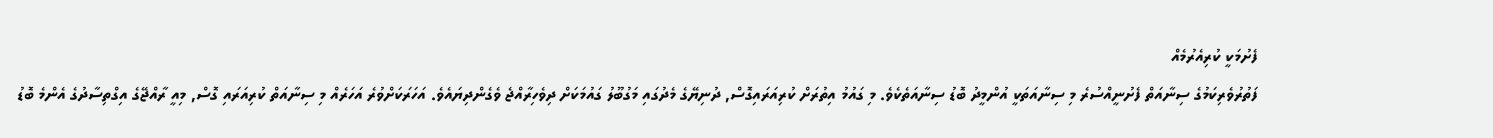ފެށުމަކީ ކުރިއެރުމެއް
ފަތުރުވެރިކަމުގެ ސިނާއަތް ފެށުނީއްސުރެ މި ސިނާއަތަކީ އުންމީދު ބޮޑު ސިނާއަތެކެވެ. މި ގައުމު އިތުރަށް ކުރިއަރައިގޮސް, ދުނިޔޭގެ މެދުގައި މަގުބޫލު ގައުމަކަށް ދިވެހިރާއްޖެ ވެގެންދިޔައެވެ. އަހަރަކަށްވުރެ އަހަރެއް މި ސިނާއަތް ކުރިއަރައި ގޮސް, މިއީ ރާއްޖޭގެ އިގްތިސާދުގެ އެންމެ ބޮޑު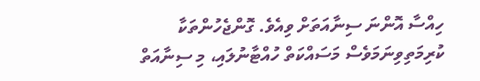ހިއްސާ އޮންނަ ސިނާއަތަށް ވިއެވެ. ގޮންޖެހުންތަކާ ކުރިމަތިވިނަމަވެސް މަސައްކަތް ހުއްޓާނުލައި، މި ސިނާއަތް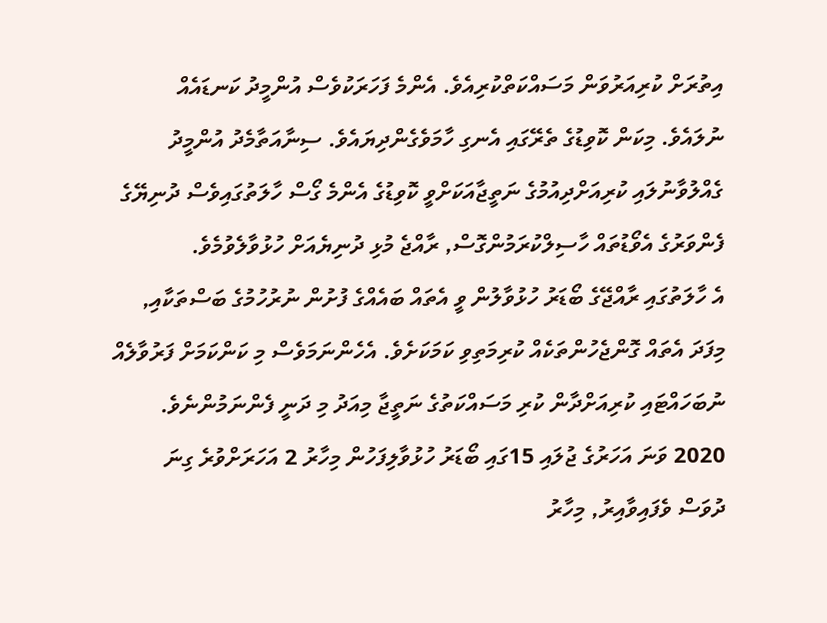އިތުރަށް ކުރިއަރުވަން މަސައްކަތްކުރިއެވެ. އެންމެ ފަހަރަކުވެސް އުންމީދު ކަނޑައެއް ނުލައެވެ. މިކަން ކޮވިޑުގެ ތެރޭގައި އެނގި ހާމަވެގެންދިޔައެވެ. ސިނާއަތާމެދު އުންމީދު ގެއްލުވާނުލައި ކުރިއަށްދިއުމުގެ ނަތީޖާއަކަށްވީ ކޮވިޑުގެ އެންމެ ގޯސް ހާލަތުގައިވެސް ދުނިޔޭގެ ފެންވަރުގެ އެވޯޑުތައް ހާސިލްކުރަމުންގޮސް, ރާއްޖެ މުޅި ދުނިޔެއަށް ހުޅުވާލެވުމެވެ.
އެ ހާލަތުގައި ރާއްޖޭގެ ބޯޑަރު ހުޅުވާލުން ވީ އެތައް ބައެއްގެ ފުށުން ނުރުހުމުގެ ބަސްތަކާއި, މިފަދަ އެތައް ގޮންޖެހުންތަކެއް ކުރިމަތިވި ކަމަކަށެވެ. އެހެންނަމަވެސް މި ކަންކަމަށް ފަރުވާލެއް ނުބަހައްޓައި ކުރިއަށްދާން ކުރި މަސައްކަތުގެ ނަތީޖާ މިއަދު މި ދަނީ ފެންނަމުންނެވެ. 2020 ވަނަ އަހަރުގެ ޖުލައި 15ގައި ބޯޑަރު ހުޅުވާލިފަހުން މިހާރު 2 އަހަރަށްވުރެ ގިނަ ދުވަސް ވެފައިވާއިރު, މިހާރު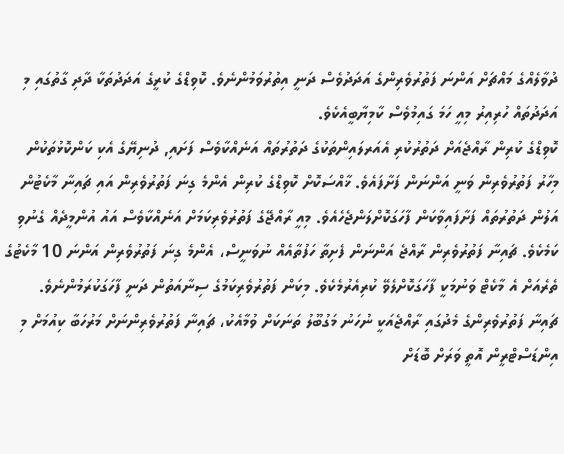ދުވާލެއްގެ މައްޗަށް އަންނަ ފަތުރުވެރިންގެ އަދަދުވެސް ދަނީ އިތުރުވަމުންނެވެ. ކޮވިޑްގެ ކުރީގެ އަދަދުތަކާ ދާދި ގާތުގައި މި އަދަދުތައް ހުރިއިރު މިއީ ހަމަ ގައިމުވެސް ކާމިޔާބީއެކެވެ.
ކޮވިޑްގެ ކުރިން ރާއްޖެއަށް ދަތުރުކުރި އެއަރލައިންތަކުގެ ދަތުރުތައް އަނެއްކާވެސް ފަށައި, ދުނިޔޭގެ އެކި ކަންކޮޅުތަކުން މިހާރު ފަތުރުވެރިން ވަނީ އަންނަން ފަށާފައެވެ. ޚާއްސަކޮށް ކޮވިޑްގެ ކުރިން އެންމެ ގިނަ ފަތުރުވެރިން އައި ޗައިނާ މާކެޓުން އަލުން ދަތުރުތައް ފަށާފައިވާކަން ފާހަގަކޮށްލަންޖެހެއެވެ. މިއީ ރާއްޖޭގެ ފަތުރުވެރިކަމަށް އަނެއްކާވެސް އައު އުންމީދެއް ގެނުވި ކަމެކެވެ. ޗައިނާ ފަތުރުވެރިން ރާއްޖެ އަންނަން ފެށިތާ ހަފުތާއެއް ނުވަނީސް، އެންމެ ގިނަ ފަތުރުވެރިން އަންނަ 10 މާކެޓުގެ ތެރެއަށް އެ މާކެޓް ވަނުމަކީ ފާހަގަކޮށްލެވޭ ކުރިއެރުމެކެވެ. މިކަން ފަތުރުވެރިކަމުގެ ސިނާއަތުން ދަނީ ފާހަގަކުރަމުންނެވެ.
ޗައިނާ ފަތުރުވެރިންގެ މެދުގައި ރާއްޖެއަކީ ނުހަނު މަގުބޫލު ތަނަކަށް ވުމާއެކު، ޗައިނާ ފަތުރުވެރިންނަށް މަރުހަބާ ކިއުމަށް މި އިންޑަސްޓްރީން އޮތީ ވަރަށް ބޮޑަށް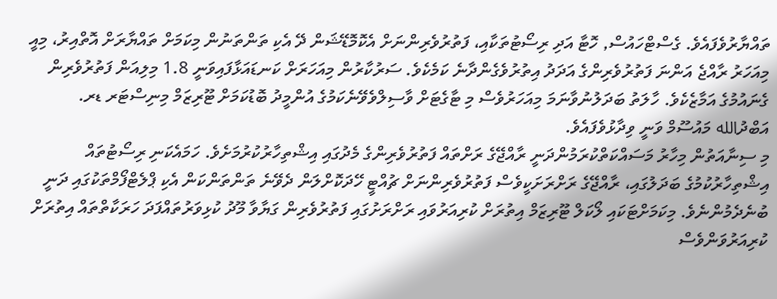ތައްޔާރުވެފައެވެ. ގެސްޓްހައުސް, ހޮޓާ އަދި ރިސޯޓުތަކާއި، ފަތުރުވެރިންނަށް އެކޮމޮޑޭޝަން ދޭ އެކި ތަންތަނުން މިކަމަށް ތައްޔާރަށް އޮތްއިރު، މިއީ މިއަހަރު ރާއްޖެ އަންނަ ފަތުރުވެރިންގެ އަދަދު އިތުރުވެގެންދާނެ ކަމެކެވެ. ސަރުކާރުން މިއަހަރަށް ކަނޑައަޅާފައިވަނީ 1.8 މިލިއަން ފަތުރުވެރިން ގެނައުމުގެ އަމާޒެކެވެ. ހާލަތު ބަދަލުނުވާނަމަ މިއަހަރުވެސް މި ޓާގެޓަށް ވާސިލްވެވޭނެކަމުގެ އުންމީދު ބޮޑުކަމަށް ޓޫރިޒަމް މިނިސްޓަރ ޑރ. އަބްދުالله މައުސޫމް ވަނީ ވިދާޅުވެފައެވެ.
މި ސިނާއަތުން މިހާރު މަސައްކަތްކުރަމުންދަނީ ރާއްޖޭގެ ރަށްތައް ފަތުރުވެރިންގެ މެދުގައި އިޝްތިހާރުކުރުމަށެވެ. ހަމައެކަނި ރިސޯޓުތައް އިޝްތިހާރުކުމުގެ ބަދަލުގައި، ރާއްޖޭގެ ރަށްރަށަކީވެސް ފަތުރުވެރިންނަށް ޗުއްޓީ ހޭދަކޮށްލަން ދެވޭނެ ތަންތަންކަން އެކި ޕްލެޓްފޯމްތަކުގައި ދަނީ ބުނެދެމުންނެވެ. މިކަމަށްޓަކައި ލޯކަލް ޓޫރިޒަމް އިތުރަށް ކުރިއަރުވައި ރަށްރަށުގައި ފަތުރުވެރިން ގަޔާވާ މޫދު ކުޅިވަރުތައްފަދަ ހަރަކާތްތައް އިތުރަށް ކުރިއަރުވަންވެސް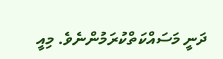ދަނީ މަސައްކަތްކުރަމުންނެވެ. މިއީ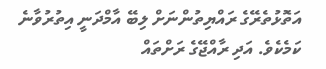އަތޮޅުތެރޭގެ ރައްޔިތުންނަށް ލިބޭ އާމްދަނީ އިތުރުވާނެ ކަމެކެވެ. އަދި ރާއްޖޭގެ ރަށްތައް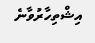އިޝްތިހާރުވާނެ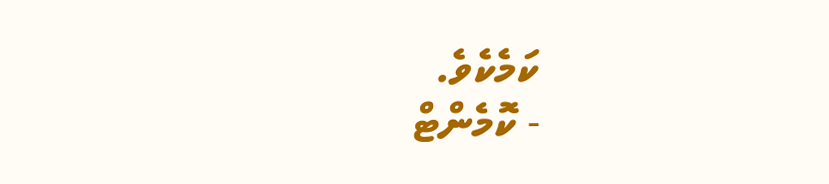ކަމެކެވެ.
- ކޮމެންޓް